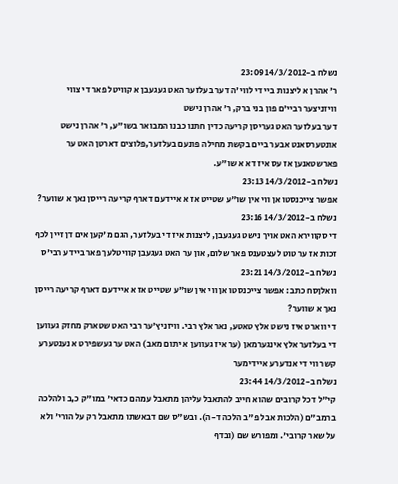נשלח ב-14/3/2012 23:09
ר' אהרן א ליצנות ביי די לווי'ה דער בעלזער האט געגעבן א קוויטל פאר די צווי וויזניצער רביי'ם פון בני ברק, ר' אהרן נישט
דער בעלזער האט געריסן קריעה כדין חתנו כבנו המבואר בשו"ע, ר' אהרן נישט
אונטערסאנט אבער ביים בקשת מחילה פונעם בעלזער,פלוצים דארטן האט ער פארשטאנען אז עס איז דא א שו"ע.
נשלח ב-14/3/2012 23:13
אפשר צייכנסטו אן ווי אין שו"ע שטייט אז א איידעם דארף קריעה רייסן נאך א שווער?
נשלח ב-14/3/2012 23:16
די סקווירא האט אויך נישט געגעבן, ליצנות איז די בעלזער, הגם מ'קען אים דן זיין לכף זכות אז ער טוט לעצטענס פאר שלום, און ער האט געגעבן קוויטלעך פאר ביידע רבי'ס
נשלח ב-14/3/2012 23:21
וואלןסח כתב: אפשר צייכנסטו אן ווי אין שו"ע שטייט אז א איידעם דארף קריעה רייסן נאך א שווער?
די ווארט איז נישט אלץ טאטע, נאר אלץ רבי. וויזניץ'ער רבי האט שטארק מחזק געווען די בעלזער אלץ אינגערמאן (ער איז געווען א יתום מאב) האט ער געשפירט א נענטערע קשר ווי די אנדערע איידימער
נשלח ב-14/3/2012 23:44
קי"ל דכל קרובים שהוא חייב להתאבל עליהן מתאבל עמהם כדאי' במו"ק כ,ב ולהלכה ברמב"ם (הלכות אבל פ"ב הלכה ד-ה). ובש"ס שם דבאשתו מתאבל רק על הורי' ולא על שאר קרובי'. ומפורש שם (ובדף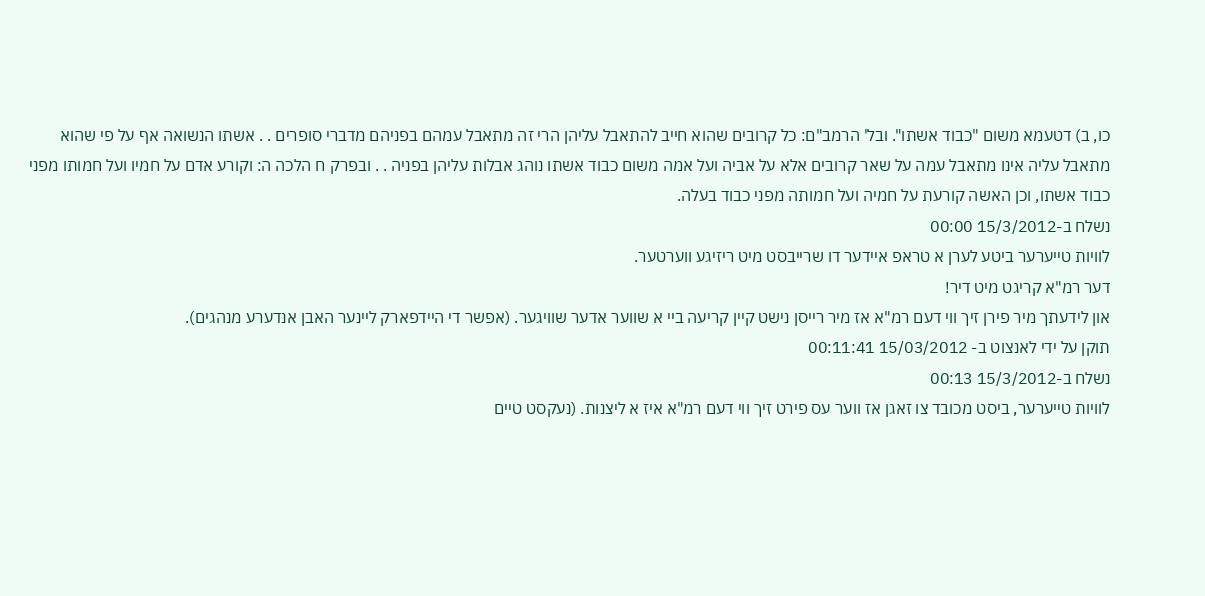כו, ב) דטעמא משום "כבוד אשתו". ובל' הרמב"ם: כל קרובים שהוא חייב להתאבל עליהן הרי זה מתאבל עמהם בפניהם מדברי סופרים . . אשתו הנשואה אף על פי שהוא מתאבל עליה אינו מתאבל עמה על שאר קרובים אלא על אביה ועל אמה משום כבוד אשתו נוהג אבלות עליהן בפניה . . ובפרק ח הלכה ה: וקורע אדם על חמיו ועל חמותו מפני כבוד אשתו, וכן האשה קורעת על חמיה ועל חמותה מפני כבוד בעלה.
נשלח ב-15/3/2012 00:00
לוויות טייערער ביטע לערן א טראפ איידער דו שרייבסט מיט ריזיגע ווערטער.
דער רמ"א קריגט מיט דיר!
און לידעתך מיר פירן זיך ווי דעם רמ"א אז מיר רייסן נישט קיין קריעה ביי א שווער אדער שוויגער. (אפשר די היידפארק ליינער האבן אנדערע מנהגים).
תוקן על ידי לאנצוט ב- 15/03/2012 00:11:41
נשלח ב-15/3/2012 00:13
לוויות טייערער, ביסט מכובד צו זאגן אז ווער עס פירט זיך ווי דעם רמ"א איז א ליצנות. (נעקסט טיים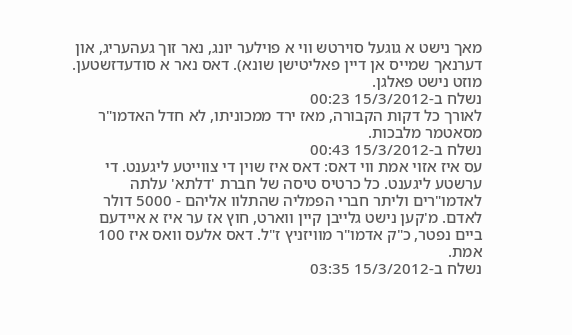מאך נישט א גוגעל סוירטש ווי א פוילער יונג, נאר זוך געהעריג, און דערנאך שמייס אן דיין פאליטישן שונא). דאס נאר א סודעדזשטען. מוזט נישט פאלגן.
נשלח ב-15/3/2012 00:23
לאורך כל דקות הקבורה, מאז ירד ממכוניתו, לא חדל האדמו"ר מסאטמר מלבכות.
נשלח ב-15/3/2012 00:43
עס איז אזוי אמת ווי דאס: דאס איז שוין די צווייטע ליגענט. די ערשטע ליגענט. כל כרטיס טיסה של חברת 'דלתא' עלתה לאדמו"רים וליתר חברי הפמליה שהתלוו אליהם - 5000 דולר לאדם. מ'קען נישט גלייבן קיין ווארט, חוץ אז ער איז א איידעם ביים נפטר, כ"ק אדמו"ר מוויזניץ ז"ל. דאס אלעס וואס איז 100 אמת.
נשלח ב-15/3/2012 03:35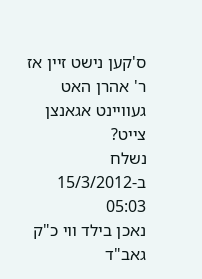ס'קען נישט זיין אז ר' אהרן האט געוויינט אגאנצן צייט?
נשלח ב-15/3/2012 05:03
נאכן בילד ווי כ"ק גאב"ד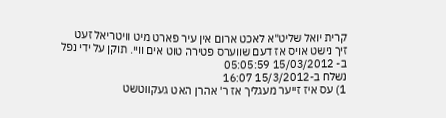קרית יואל שליט"א לאכט ארום אין עיר פארט מיט וויטריאל זעט זיך נישט אויס אז דעם שווערס פטירה טוט אים וויי. תוקן על ידי נפל ב- 15/03/2012 05:05:59
נשלח ב-15/3/2012 16:07
1) עס איז זייער מעגליך אז ר' אהרן האט געקווטשט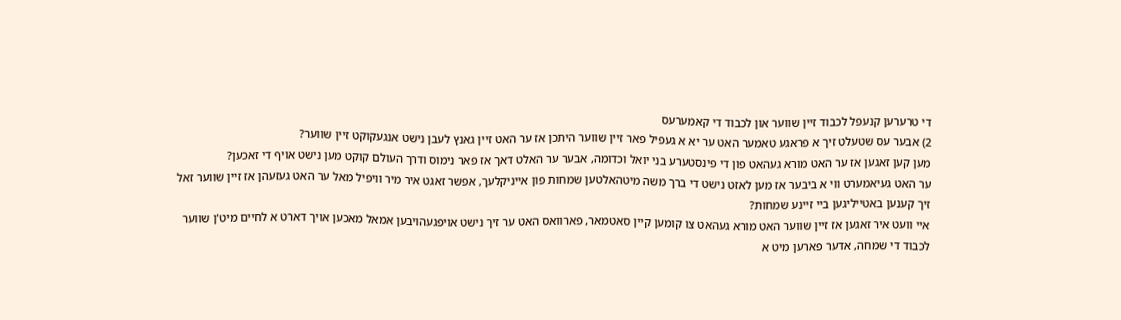די טרערען קנעפל לכבוד זיין שווער און לכבוד די קאמערעס
2) אבער עס שטעלט זיך א פראגע טאמער האט ער יא א געפיל פאר זיין שווער היתכן אז ער האט זיין גאנץ לעבן נישט אנגעקוקט זיין שווער?
מען קען זאגען אז ער האט מורא געהאט פון די פינסטערע בני יואל וכדומה, אבער ער האלט דאך אז פאר נימוס ודרך העולם קוקט מען נישט אויף די זאכען?
ער האט געיאמערט ווי א ביבער אז מען לאזט נישט די ברך משה מיטהאלטען שמחות פון אייניקלעך, אפשר זאגט איר מיר וויפיל מאל ער האט געזעהן אז זיין שווער זאל זיך קענען באטייליגען ביי זיינע שמחות?
איי וועט איר זאגען אז זיין שווער האט מורא געהאט צו קומען קיין סאטמאר, פארוואס האט ער זיך נישט אויפגעהויבען אמאל מאכען אויך דארט א לחיים מיט'ן שווער לכבוד די שמחה, אדער פארען מיט א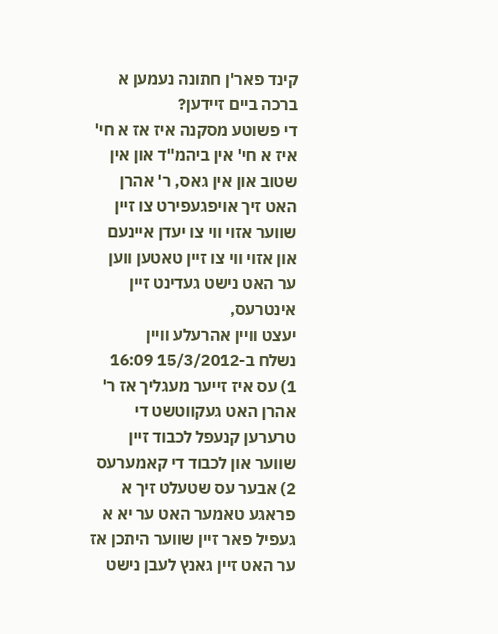קינד פאר'ן חתונה נעמען א ברכה ביים זיידען?
די פשוטע מסקנה איז אז א חי' איז א חי' אין ביהמ"ד און אין שטוב און אין גאס, ר' אהרן האט זיך אויפגעפירט צו זיין שווער אזוי ווי צו יעדן איינעם און אזוי ווי צו זיין טאטען ווען ער האט נישט געדינט זיין אינטרעס,
יעצט וויין אהרעלע וויין
נשלח ב-15/3/2012 16:09
1) עס איז זייער מעגליך אז ר' אהרן האט געקווטשט די טרערען קנעפל לכבוד זיין שווער און לכבוד די קאמערעס
2) אבער עס שטעלט זיך א פראגע טאמער האט ער יא א געפיל פאר זיין שווער היתכן אז ער האט זיין גאנץ לעבן נישט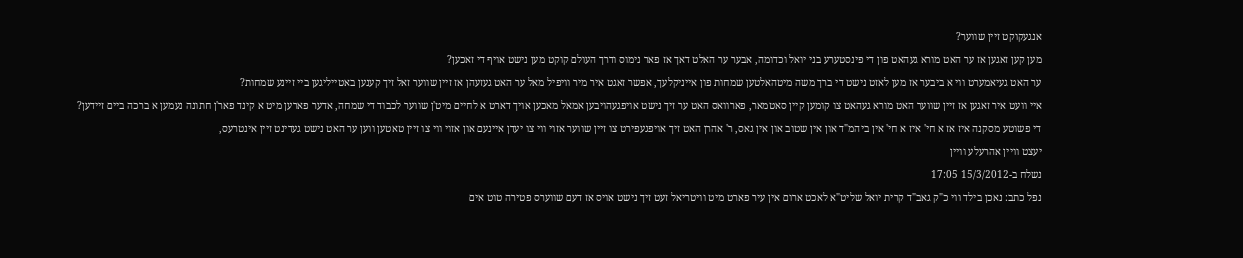אנגעקוקט זיין שווער?
מען קען זאגען אז ער האט מורא געהאט פון די פינסטערע בני יואל וכדומה, אבער ער האלט דאך אז פאר נימוס ודרך העולם קוקט מען נישט אויף די זאכען?
ער האט געיאמערט ווי א ביבער אז מען לאזט נישט די ברך משה מיטהאלטען שמחות פון אייניקלעך, אפשר זאגט איר מיר וויפיל מאל ער האט געזעהן אז זיין שווער זאל זיך קענען באטייליגען ביי זיינע שמחות?
איי וועט איר זאגען אז זיין שווער האט מורא געהאט צו קומען קיין סאטמאר, פארוואס האט ער זיך נישט אויפגעהויבען אמאל מאכען אויך דארט א לחיים מיט'ן שווער לכבוד די שמחה, אדער פארען מיט א קינד פאר'ן חתונה נעמען א ברכה ביים זיידען?
די פשוטע מסקנה איז אז א חי' איז א חי' אין ביהמ"ד און אין שטוב און אין גאס, ר' אהרן האט זיך אויפגעפירט צו זיין שווער אזוי ווי צו יעדן איינעם און אזוי ווי צו זיין טאטען ווען ער האט נישט געדינט זיין אינטרעס,
יעצט וויין אהרעלע וויין
נשלח ב-15/3/2012 17:05
נפל כתב: נאכן בילד ווי כ"ק גאב"ד קרית יואל שליט"א לאכט ארום אין עיר פארט מיט וויטריאל זעט זיך נישט אויס אז דעם שווערס פטירה טוט אים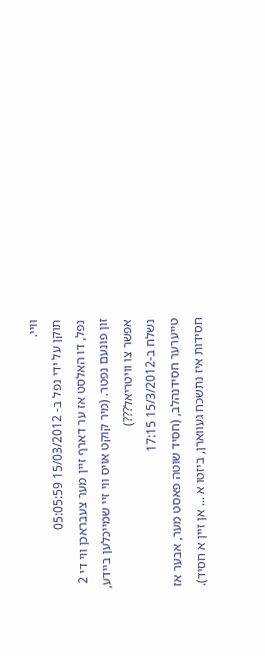וויי.
תוקן על ידי נפל ב- 15/03/2012 05:05:59
נפל, דו האלסט אז ער דארף זיין מער צעבראכן ווי די 2 זון פונעם נפטר. (מיר קוקט אויס ווי זיי שמייכלען ביידע, אפשר צו וויטריאל???)
נשלח ב-15/3/2012 17:15
טייערער חסידנהלב, (חסיד שוטה פאסט מער, אבער אז חסידות איז נתשכח געווארן, ביזטו א ... אן זיין א חסיד).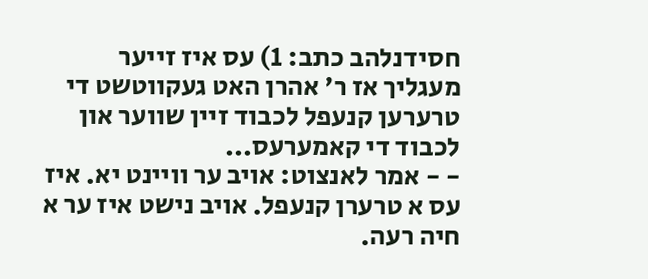חסידנלהב כתב: 1) עס איז זייער מעגליך אז ר' אהרן האט געקווטשט די טרערען קנעפל לכבוד זיין שווער און לכבוד די קאמערעס...
- - אמר לאנצוט: אויב ער וויינט יא. איז עס א טרערן קנעפל. אויב נישט איז ער א חיה רעה.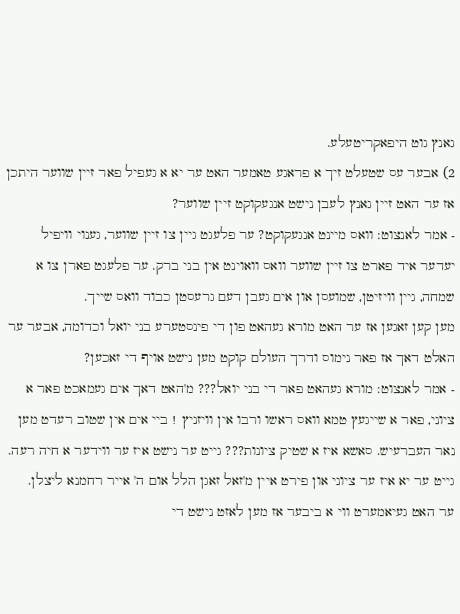גאנץ גוט היפאקריטעלע.
2) אבער עס שטעלט זיך א פראגע טאמער האט ער יא א געפיל פאר זיין שווער היתכן אז ער האט זיין גאנץ לעבן נישט אנגעקוקט זיין שווער?
- אמר לאנצוט: וואס מיינט אנגעקוקט? ער פלעגט גיין צו זיין שווער, גענוי וויפיל יעדער איד פארט צו זיין שווער וואס וואוינט אין בני ברק. ער פלעגט פארן צו א שמחה, גיין וויזיטן, שמועסן און אים געבן דעם גרעסטן כבוד וואס שייך.
מען קען זאגען אז ער האט מורא געהאט פון די פינסטערע בני יואל וכדומה, אבער ער האלט דאך אז פאר נימוס ודרך העולם קוקט מען נישט אויף די זאכען?
- אמר לאנצוט: מורא געהאט פאר די בני יואל??? מ'האט דאך אים געמאכט פאר א ציוני, פאר א שייגעץ טמא וואס ראשו ורבו אין וויזניץ ! ביי אים אין שטוב רעדט מען נאר העברעיש. סאשא איז א שטיק ציונות??? גייט ער נישט איז ער ווידער א חיה רעה. גייט ער יא איז ער ציוני און פירט איין מ'זאל זאגן הלל אום ה' אייר רחמנא ליצלן.
ער האט געיאמערט ווי א ביבער אז מען לאזט נישט די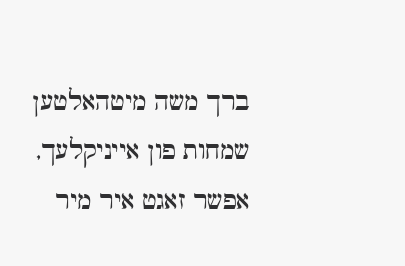ברך משה מיטהאלטען שמחות פון אייניקלעך, אפשר זאגט איר מיר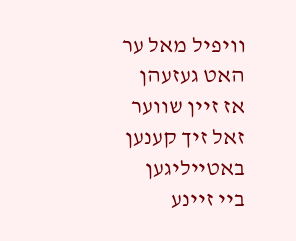וויפיל מאל ער האט געזעהן אז זיין שווער זאל זיך קענען באטייליגען ביי זיינע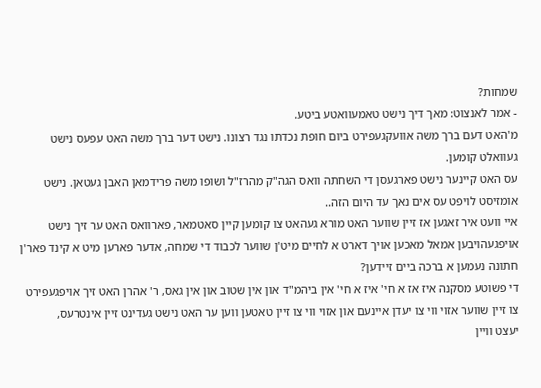שמחות?
- אמר לאנצוט: מאך דיך נישט טאמעוואטע ביטע.
מ'האט דעם ברך משה אוועקגעפירט ביום חופת נכדתו נגד רצונו. נישט דער ברך משה האט עפעס נישט געוואלט קומען.
עס האט קיינער נישט פארגעסן די השחתה וואס הגה"ק מהרז"ל ושופו משה פרידמאן האבן געטאן. נישט אומזיסט לויפט עס אים נאך עד היום הזה..
איי וועט איר זאגען אז זיין שווער האט מורא געהאט צו קומען קיין סאטמאר, פארוואס האט ער זיך נישט אויפגעהויבען אמאל מאכען אויך דארט א לחיים מיט'ן שווער לכבוד די שמחה, אדער פארען מיט א קינד פאר'ן חתונה נעמען א ברכה ביים זיידען?
די פשוטע מסקנה איז אז א חי' איז א חי' אין ביהמ"ד און אין שטוב און אין גאס, ר' אהרן האט זיך אויפגעפירט צו זיין שווער אזוי ווי צו יעדן איינעם און אזוי ווי צו זיין טאטען ווען ער האט נישט געדינט זיין אינטרעס,
יעצט וויין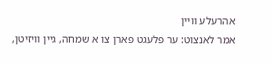אהרעלע וויין
אמר לאנצוט: ער פלעגט פארן צו א שמחה, גיין וויזיטן,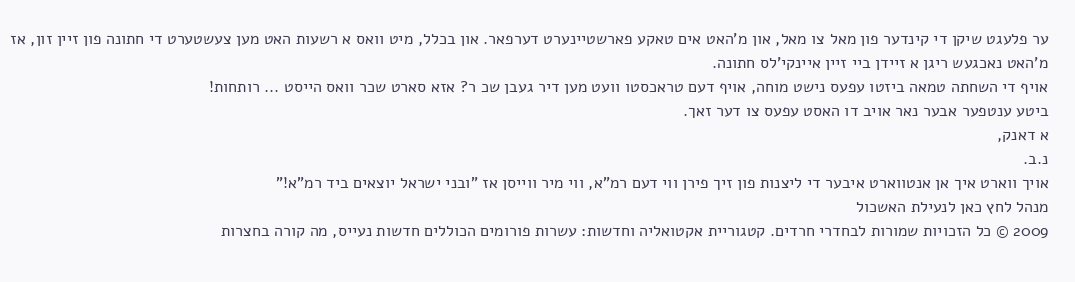ער פלעגט שיקן די קינדער פון מאל צו מאל, און מ'האט אים טאקע פארשטיינערט דערפאר. און בכלל, מיט וואס א רשעות האט מען צעשטערט די חתונה פון זיין זון, אז מ'האט נאכגעש ריגן א זיידן ביי זיין איינקי'לס חתונה.
אויף די השחתה טמאה ביזטו עפעס נישט מוחה, אויף דעם טראכסטו וועט מען דיר געבן שכ ר? אזא סארט שכר וואס הייסט ... רותחות!
ביטע ענטפער אבער נאר אויב דו האסט עפעס צו דער זאך.
א דאנק,
נ.ב.
אויך ווארט איך אן אנטווארט איבער די ליצנות פון זיך פירן ווי דעם רמ"א, ווי מיר ווייסן אז "ובני ישראל יוצאים ביד רמ"א!"
מנהל לחץ כאן לנעילת האשכול
2009 © כל הזכויות שמורות לבחדרי חרדים. קטגוריית אקטואליה וחדשות: עשרות פורומים הכוללים חדשות נעייס, מה קורה בחצרות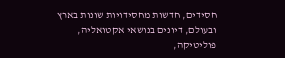חסידים, חדשות מחסידויות שונות בארץ ובעולם, דיונים בנושאי אקטואליה, פוליטיקה,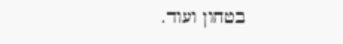בטחון ועוד.